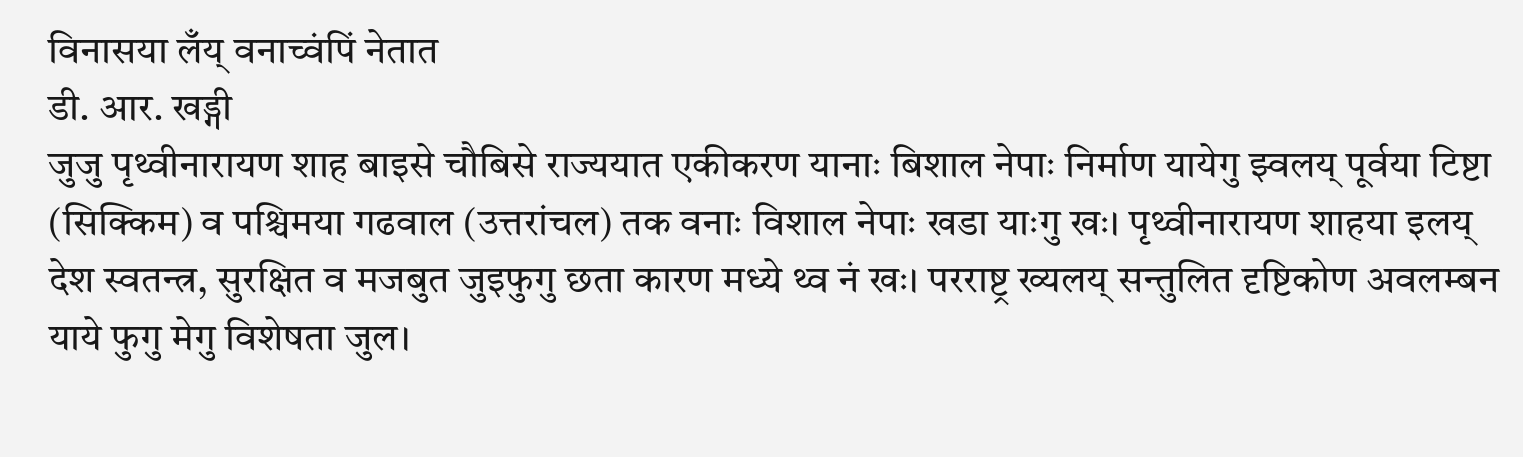विनासया लँय् वनाच्वंपिं नेतात
डी. आर. खड्गी
जुजु पृथ्वीनारायण शाह बाइसे चौबिसे राज्ययात एकीकरण यानाः बिशाल नेपाः निर्माण यायेगु झ्वलय् पूर्वया टिष्टा (सिक्किम) व पश्चिमया गढवाल (उत्तरांचल) तक वनाः विशाल नेपाः खडा याःगु खः। पृथ्वीनारायण शाहया इलय् देश स्वतन्त्र, सुरक्षित व मजबुत जुइफुगु छता कारण मध्ये थ्व नं खः। परराष्ट्र ख्यलय् सन्तुलित दृष्टिकोण अवलम्बन याये फुगु मेगु विशेषता जुल।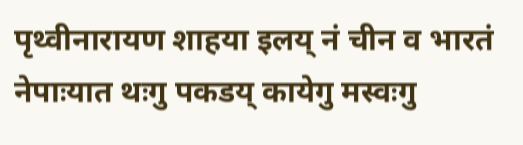पृथ्वीनारायण शाहया इलय् नं चीन व भारतं नेपाःयात थःगु पकडय् कायेगु मस्वःगु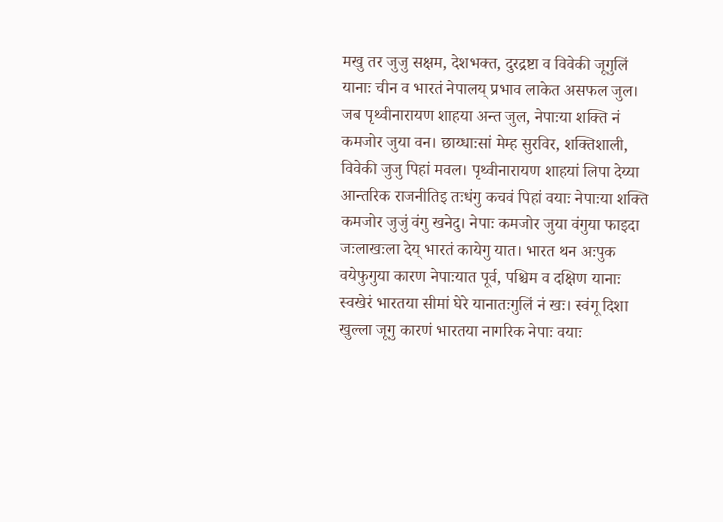मखु तर जुजु सक्षम, देशभक्त, दुरद्रष्टा व विवेकी जूगुलिं यानाः चीन व भारतं नेपालय् प्रभाव लाकेत असफल जुल। जब पृथ्वीनारायण शाहया अन्त जुल, नेपाःया शक्ति नं कमजोर जुया वन। छाय्धाःसां मेम्ह सुरविर, शक्तिशाली, विवेकी जुजु पिहां मवल। पृथ्वीनारायण शाहयां लिपा देय्या आन्तरिक राजनीतिइ तःधंगु कचवं पिहां वयाः नेपाःया शक्ति कमजोर जुजुं वंगु खनेदु। नेपाः कमजोर जुया वंगुया फाइदा जःलाखःला देय् भारतं कायेगु यात। भारत थन अःपुक वयेफुगुया कारण नेपाःयात पूर्व, पश्चिम व दक्षिण यानाः स्वखेरं भारतया सीमां घेरे यानातःगुलिं नं खः। स्वंगू दिशा खुल्ला जूगु कारणं भारतया नागरिक नेपाः वयाः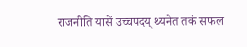राजनीति यासें उच्चपदय् थ्यनेत तकं सफल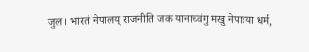जुल। भारतं नेपालय् राजनीति जक यानाच्वंगु मखु नेपाःया धर्म,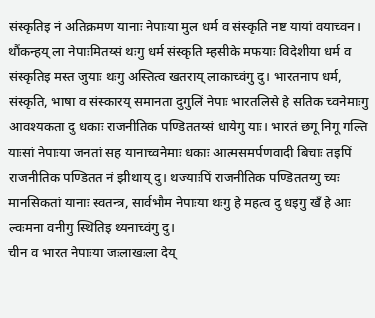संस्कृतिइ नं अतिक्रमण यानाः नेपाःया मुल धर्म व संस्कृति नष्ट यायां वयाच्वन। थौंकन्हय् ला नेपाःमितय्सं थःगु धर्म संस्कृति म्हसीके मफयाः विदेशीया धर्म व संस्कृतिइ मस्त जुयाः थःगु अस्तित्व खतराय् लाकाच्वंगु दु। भारतनाप धर्म, संस्कृति, भाषा व संस्कारय् समानता दुगुलिं नेपाः भारतलिसे हे सतिक च्वनेमाःगु आवश्यकता दु धकाः राजनीतिक पण्डिततय्सं धायेगु याः। भारतं छगू निगू गल्ति याःसां नेपाःया जनतां सह यानाच्वनेमाः धकाः आत्मसमर्पणवादी बिचाः तइपिं राजनीतिक पण्डितत नं झीथाय् दु। थज्याःपिं राजनीतिक पण्डिततय्गु च्यः मानसिकतां यानाः स्वतन्त्र, सार्वभौम नेपाःया थःगु हे महत्व दु धइगु खँ हे आः ल्वःमना वनीगु स्थितिइ थ्यनाच्वंगु दु।
चीन व भारत नेपाःया जःलाखःला देय्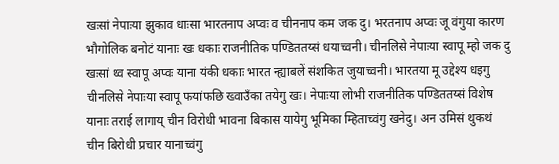खःसां नेपाःया झुकाव धाःसा भारतनाप अप्वः व चीननाप कम जक दु। भरतनाप अप्वः जू वंगुया कारण भौगोलिक बनोटं यानाः खः धकाः राजनीतिक पण्डिततय्सं धयाच्वनी। चीनलिसे नेपाःया स्वापू म्हो जक दु खःसां थ्व स्वापू अप्वः याना यंकी धकाः भारत न्ह्याबलें संशकित जुयाच्वनी। भारतया मू उद्देश्य धइगु चीनलिसे नेपाःया स्वापू फयांफछि ख्वाउँका तयेगु खः। नेपाःया लोभी राजनीतिक पण्डिततय्सं विशेष यानाः तराई लागाय् चीन विरोधी भावना बिकास यायेगु भूमिका म्हिताच्वंगु खनेदु। अन उमिसं थुकथं चीन बिरोधी प्रचार यानाच्वंगु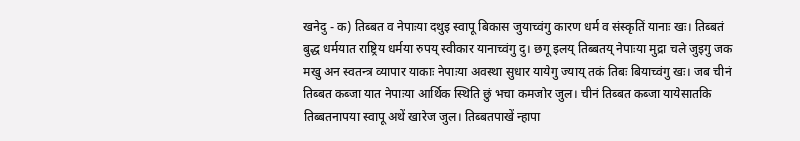खनेदु - क) तिब्बत व नेपाःया दथुइ स्वापू बिकास जुयाच्वंगु कारण धर्म व संस्कृतिं यानाः खः। तिब्बतं बुद्ध धर्मयात राष्ट्रिय धर्मया रुपय् स्वीकार यानाच्वंगु दु। छगू इलय् तिब्बतय् नेपाःया मुद्रा चले जुइगु जक मखु अन स्वतन्त्र व्यापार याकाः नेपाःया अवस्था सुधार यायेगु ज्याय् तकं तिबः बियाच्वंगु खः। जब चीनं तिब्बत कब्जा यात नेपाःया आर्थिक स्थिति छुं भचा कमजोर जुल। चीनं तिब्बत कब्जा यायेसातकि तिब्बतनापया स्वापू अथें खारेज जुल। तिब्बतपाखें न्हापा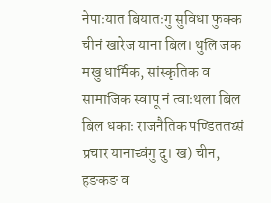नेपाःयात बियातःगु सुविधा फुक्क चीनं खारेज याना बिल। थुलि जक मखु धार्मिक, सांस्कृतिक व सामाजिक स्वापू नं त्वाःथला बिल बिल धकाः राजनैतिक पण्डिततय्सं प्रचार यानाच्वंगु दु। ख) चीन, हङकङ व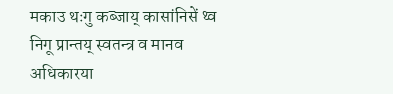मकाउ थःगु कब्जाय् कासांनिसें थ्व निगू प्रान्तय् स्वतन्त्र व मानव अधिकारया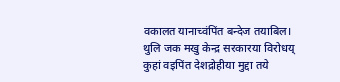वकालत यानाच्वंपिंत बन्देज तयाबिल। थुलि जक मखु केन्द्र सरकारया विरोधय् कुहां वइपिंत देशद्रोहीया मुद्दा तये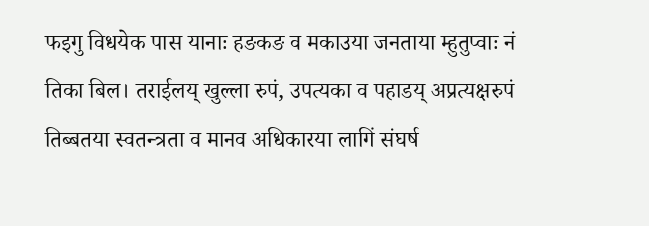फइगु विधयेक पास यानाः हङकङ व मकाउया जनताया म्हुतुप्वाः नं तिका बिल। तराईलय् खुल्ला रुपं, उपत्यका व पहाडय् अप्रत्यक्षरुपं तिब्बतया स्वतन्त्रता व मानव अधिकारया लागिं संघर्ष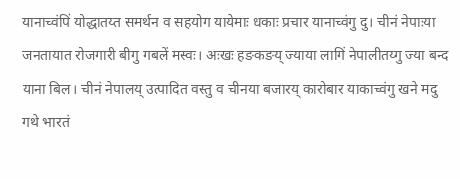यानाच्वंपिं योद्धातय्त समर्थन व सहयोग यायेमाः धकाः प्रचार यानाच्वंगु दु। चीनं नेपाःया जनतायात रोजगारी बीगु गबलें मस्वः। अःखः हङकङय् ज्याया लागिं नेपालीतय्गु ज्या बन्द याना बिल। चीनं नेपालय् उत्पादित वस्तु व चीनया बजारय् कारोबार याकाच्वंगु खने मदु गथे भारतं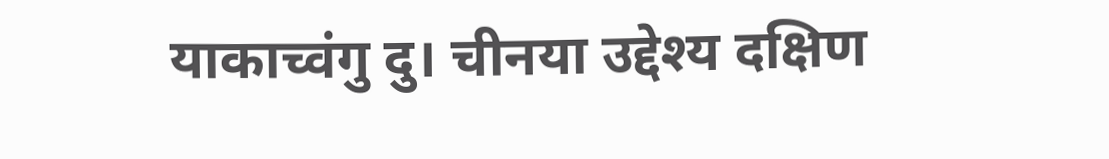याकाच्वंगु दु। चीनया उद्देश्य दक्षिण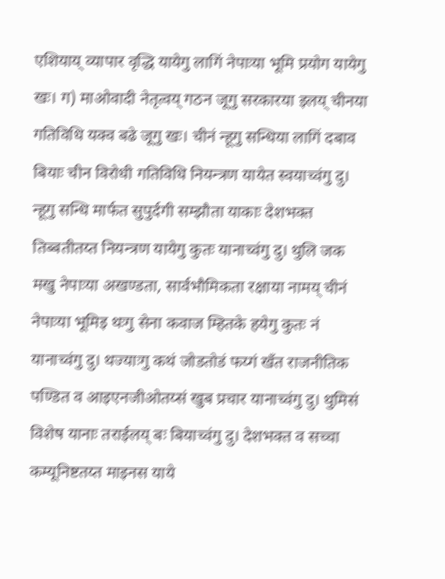एशियाय् व्यापार वृद्धि यायेगु लागिं नेपाःया भूमि प्रयोग यायेगु खः। ग) माओवादी नेतृत्वय् गठन जूगु सरकारया इलय् चीनया गतिविधि यक्व बढे जूगु खः। चीनं न्हूगु सन्धिया लागिं दबाव बियाः चीन विरोधी गतिविधि नियन्त्रण यायेत स्वयाच्वंगु दु। न्हूगु सन्धि मार्फत सुपुर्दगी सम्झौता याकाः देशभक्त तिब्बतीतय्त नियन्त्रण यायेगु कुतः यानाच्वंगु दु। थुलि जक मखु नेपाःया अखण्डता, सार्वभौमिकता रक्षाया नामय् चीनं नेपाःया भूमिइ थःगु सेना कवाज म्हितके हयेगु कुतः नं यानाच्वंगु दु। थज्याःगु कथं जोडतोडं फय्गं खँत राजनीतिक पण्डित व आइएनजीओतय्सं खुब प्रचार यानाच्वंगु दु। थुमिसं विशेष यानाः तराईलय् बः बियाच्वंगु दु। देशभक्त व सच्चा कम्यूनिष्टतय्त माइनस याये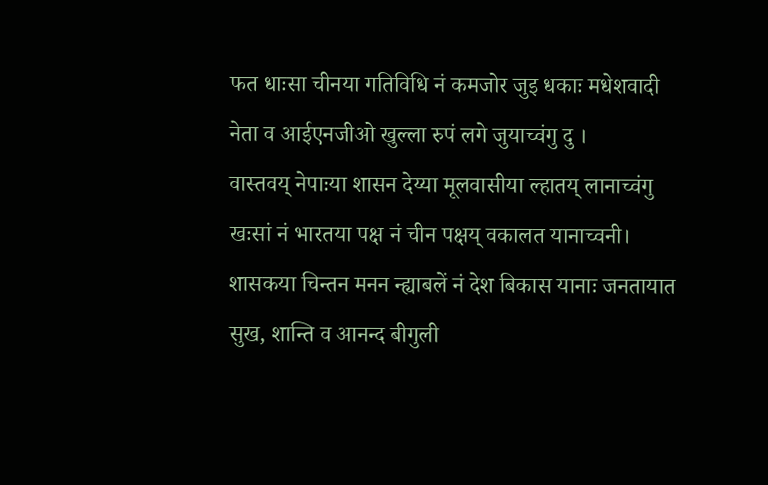फत धाःसा चीनया गतिविधि नं कमजोर जुइ धकाः मधेशवादी नेता व आईएनजीओ खुल्ला रुपं लगे जुयाच्वंगु दु ।
वास्तवय् नेपाःया शासन देय्या मूलवासीया ल्हातय् लानाच्वंगु खःसां नं भारतया पक्ष नं चीन पक्षय् वकालत यानाच्वनी। शासकया चिन्तन मनन न्ह्याबलें नं देश बिकास यानाः जनतायात सुख, शान्ति व आनन्द बीगुली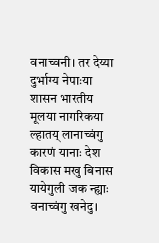वनाच्वनी। तर देय्या दुर्भाग्य नेपाःया शासन भारतीय मूलया नागरिकया ल्हातय् लानाच्वंगु कारणं यानाः देश विकास मखु बिनास यायेगुली जक न्ह्याः वनाच्वंगु खनेदु।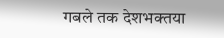गबले तक देशभक्तया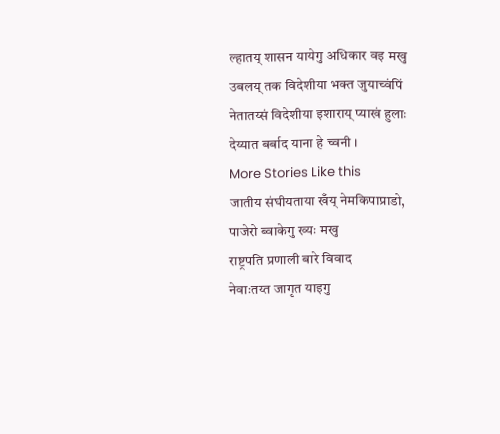ल्हातय् शासन यायेगु अधिकार वइ मखु उबलय् तक विदेशीया भक्त जुयाच्वंपिं नेतातय्सं विदेशीया इशाराय् प्याखं हुलाः देय्यात बर्बाद याना हे च्वनी ।
More Stories Like this
जातीय संघीयताया खँय् नेमकिपाप्राडो, पाजेरो ब्वाकेगु ख्यः मखु
राष्ट्रपति प्रणाली बारे विवाद
नेवाःतय्त जागृत याइगु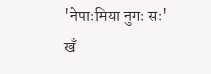'नेपाःमिया नुगः सः'
खँ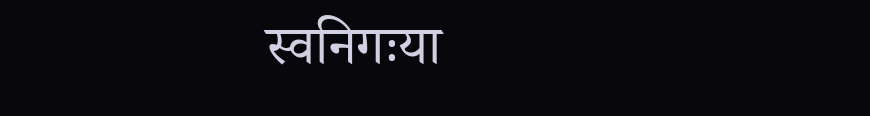स्वनिगःया